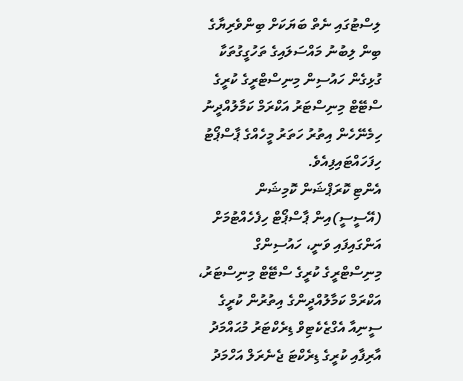ލިސްޓުގައި ނެތް ބަޔަކަށް ބިންވެރިޔާގެ ބިން ލިބުނު މައްސަލައިގެ ތަހުގީގުތަކާ ގުޅިގެން ހައުސިން މިނިސްޓްރީގެ ކުރީގެ ސްޓޭޓް މިނިސްޓަރު އަކްރަމް ކަމާލުއްދީނު ހިމެނޭހެން އިތުރު ހަތަރު މީހެއްގެ ޕާސްޕޯޓު ހިފަހައްޓައިފިއެވެ.
އެންޓި ކޮރަޕްޝަން ކޮމިޝަން (އޭސީސީ)އިން ޕާސްޕޯޓް ހިފެހެއްޓުމަށް އަންގައިފައި ވަނީ، ހައުސިންގް މިނިސްޓްރީގެ ކުރީގެ ސްޓޭޓް މިނިސްޓަރު، އަކްރަމް ކަމާލުއްދީންގެ އިތުރުން ކުރީގެ ސީނިއާ އެގްޒެކެޓިވް ޑިރެކްޓަރު މުޙައްމަދު އާރިފާއި ކުރީގެ ޑިރެކްޓަ ޖެނެރަލް އަހްމަދު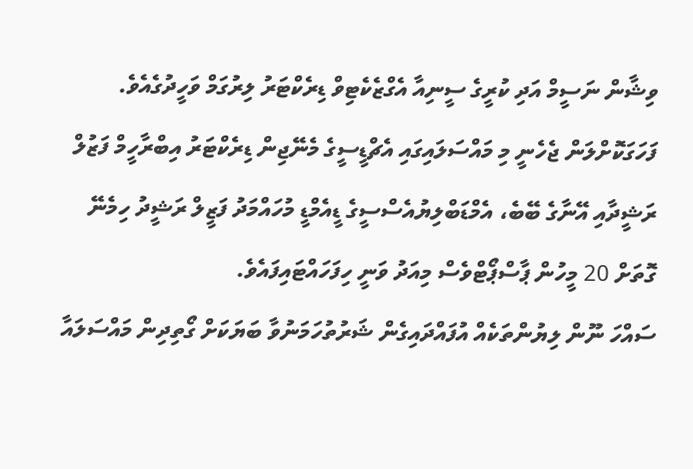ވިޝާން ނަސީމް އަދި ކުރީގެ ސީނިއާ އެގްޒެކެޓިވް ޑިރެކްޓަރު ލިރުގަމް ވަހީދުގެއެވެ.
ފަހަގަކޮށްލަން ޖެހެނީ މި މައްސަލައިގައި އެޗްޑީސީގެ މެނޭޖިން ޑިރެކްޓަރު އިބްރާހީމް ފަޒުލް ރަޝީދާއި އޭނާގެ ބޭބެ، އެމްޑަބްލިޔުއެސްސީގެ ޑީއެމްޑީ މުހައްމަދު ފަޒީލް ރަޝީދު ހިމެނޭ ގޮތަށް 20 މީހުން ޕާސްޕޯޓްވެސް މިއަދު ވަނީ ހިފަހައްޓައިފައެވެ.
ސައްހަ ނޫން ލިޔުންތަކެއް އުފައްދައިގެން ޝަރުތުހަމަނުވާ ބަޔަކަށް ގޯތިދިން މައްސަލައާ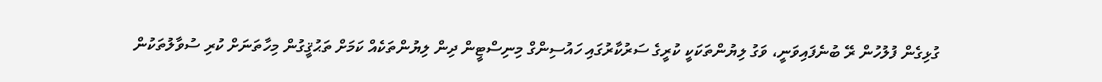ގުޅިގެން ފުލުހުން ރޭ ބުނެފައިވަނީ، ވަގު ލިޔުންތަކަކީ ކުރީގެ ސަރުކާރުގައި ހައުސިންގް މިނިސްޓީން ދިން ލިޔުންތަކެއް ކަމަށް ތަޙުޤީގުން މިހާތަނަށް ކުރި ސުވާލުތަކުން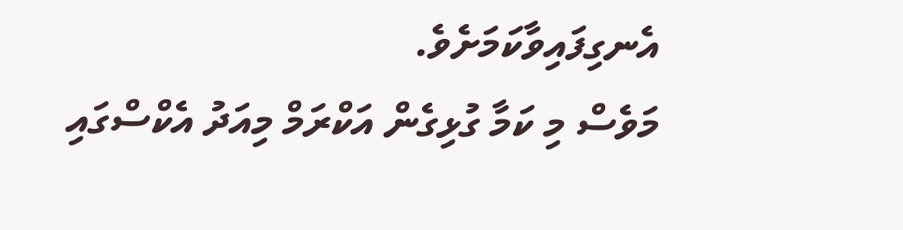އެނގިފައިވާކަމަށެވެ.
މަވެސް މި ކަމާ ގުޅިގެން އަކްރަމް މިއަދު އެކްސްގައި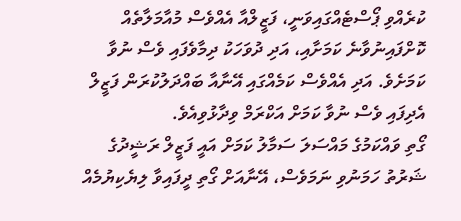ކުރެއްވި ޕޯސްޓެއްގައިވަނީ، ފަޒީލްއާ އެއްވެސް މުއާމަލާތެއް ކޮށްފައިނުވާނެ ކަމަށާއި، އަދި ދުވަހަކު ދިމާވެފައި ވެސް ނުވާ ކަމަށެވެ. އަދި އެއްވެސް ކަމެއްގައި އޭނާއާ ބައްދަލުކުރަން ފަޒީލް އެދިފައި ވެސް ނުވާ ކަމަށް އަކްރަމް ވިދާޅުވިއެވެ.
ގޯތި ވައްކަމުގެ މައްސަލަ ސަމާލު ކަމަށް އައީ ފަޒީލް ރަޝީދުގެ ޝަރުތު ހަމަނުވި ނަމަވެސް، އޭނާއަށް ގޯތި ދީފައިވާ ލިޔެކިޔުމެއް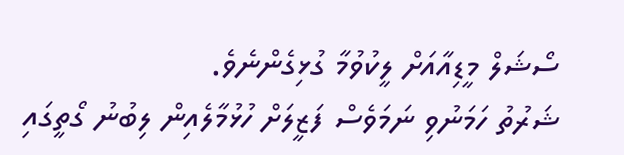ސޯޝަލް މީޑިއާއަށް ލީކުވުމާ ގުޅިގެންނެވެ.
ޝަރުތު ހަމަނުވި ނަމަވެސް ފަޒީލަށް ހުޅުމާލެއިން ލިބުނު ގޯތީގައި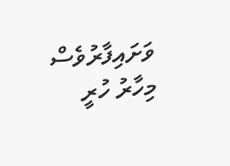ވަށައިފާރުވެސް މިހާރު ހުރީ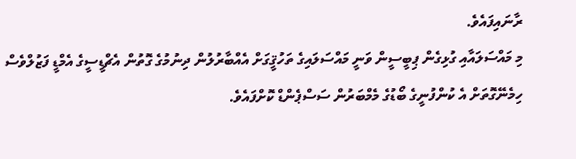ރާނައިފައެވެ.
މި މައްސަލައާއި ގުޅިގެން ޕިބީސީން ވަނީ މައްސަލައިގެ ތަހުޤީގަށް އެއްބާރުލުން ދިނުމުގެ ގޮތުން އެޗްޑީސީގެ އެމްޑީ ފަޒުލްވެސް ހިމެނޭގޮތަށް އެ ކުންފުނީގެ ބޯޑުގެ މެމްބަރުން ސަސްޕެންޑް ކޮށްފައެވެ.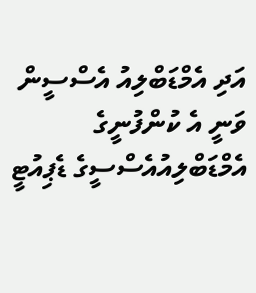އަދި އެމްޑަބްލިއު އެސްސީން ވަނީ އެ ކުންފުނީގެ އެމްޑަބްލިއުއެސްސީގެ ޑެޕިއުޓީ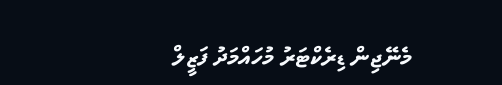މެނޭޖިން ޑިރެކްޓަރު މުހައްމަދު ފަޒީލް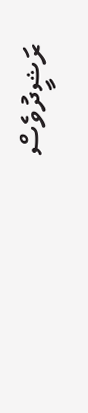ރަޝީދުވެސް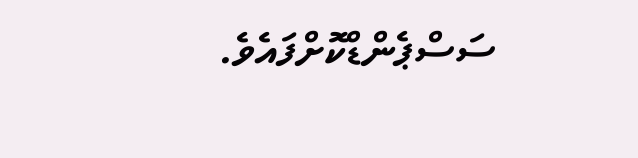ސަސްޕެންޑްކޮށްފައެވެ.